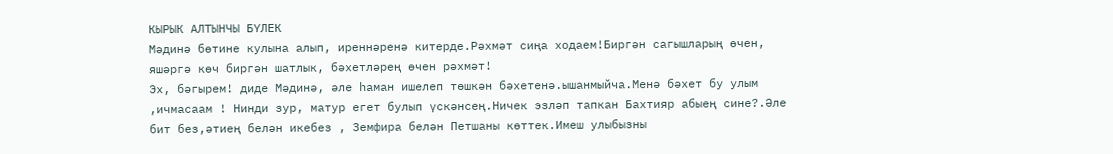КЫРЫК АЛТЫНЧЫ БҮЛЕК
Мәдинә бөтине кулына алып, иреннәренә китерде.Рәхмәт сиңа ходаем!Биргән сагышларың өчен, яшәргә көч биргән шатлык, бәхетләрең өчен рәхмәт!
Эх, бәгырем! диде Мәдинә, әле һаман ишелеп төшкән бәхетенә.ышанмыйча.Менә бәхет бу улым ,ичмасаам ! Нинди зур, матур егет булып үскәнсең.Ничек эзләп тапкан Бахтияр абыең сине?.Әле бит без,әтиең белән икебез , Земфира белән Петшаны көттек.Имеш улыбызны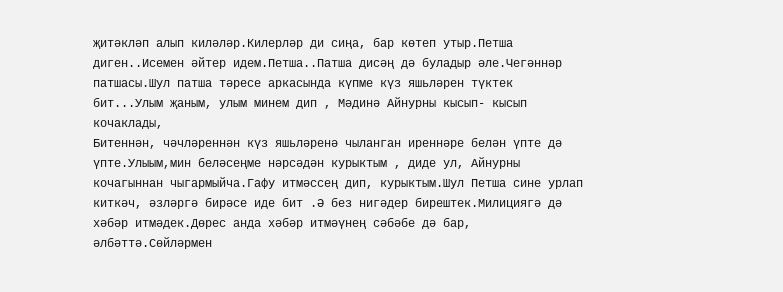җитәкләп алып киләләр.Килерләр ди сиңа, бар көтеп утыр.Петша диген..Исемен әйтер идем.Петша..Патша дисәң дә буладыр әле.Чегәннәр патшасы.Шул патша тәресе аркасында күпме күз яшьләрен түктек бит...Улым җаным, улым минем дип , Мәдинә Айнурны кысып- кысып кочаклады,
Битеннән, чәчләреннән күз яшьләренә чыланган иреннәре белән үпте дә үпте.Улыым,мин беләсеңме нәрсәдән курыктым , диде ул, Айнурны кочагыннан чыгармыйча.Гафу итмәссең дип, курыктым.Шул Петша сине урлап киткәч, әзләргә бирәсе иде бит .Ә без нигәдер бирештек.Милициягә дә хәбәр итмәдек.Дөрес анда хәбәр итмәүнең сәбәбе дә бар, әлбәттә.Сөйләрмен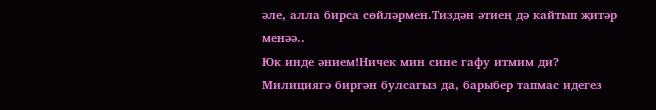әле, алла бирса сөйләрмен.Тиздән әтиең дә кайтып җитәр менәә..
Юк инде әнием!Ничек мин сине гафу итмим ди? Милициягә биргән булсагыз да, барыбер тапмас идегез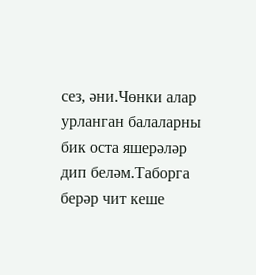сез, әни.Чөнки алар урланган балаларны бик оста яшерәләр дип беләм.Таборга берәр чит кеше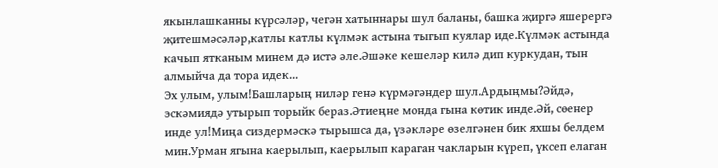якынлашканны күрсәләр, чегән хатыннары шул баланы, башка җиргә яшерергә җитешмәсәләр,катлы катлы күлмәк астына тыгып куялар иде.Күлмәк астында качып ятканым минем дә истә әле.Әшәке кешеләр килә дип куркудан, тын алмыйча да тора идек...
Эх улым, улым!Башларың ниләр генә күрмәгәндер шул.Ардыңмы?Әйдә, эскәмиядә утырып торыйк бераз.Әтиеңне монда гына көтик инде.Әй, сөенер инде ул!Миңа сиздермәскә тырышса да, үзәкләре өзелгәнен бик яхшы белдем мин.Урман ягына каерылып, каерылып караган чакларын күреп, үксеп елаган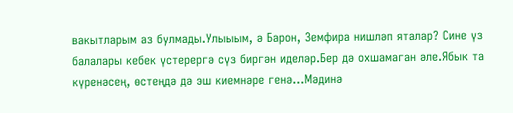вакытларым аз булмады.Улыыым, ә Барон, Земфира нишләп яталар? Сине үз балалары кебек үстерергә сүз биргән иделәр.Бер дә охшамаган әле.Ябык та күренәсең, өстеңдә дә эш киемнәре генә...Мәдинә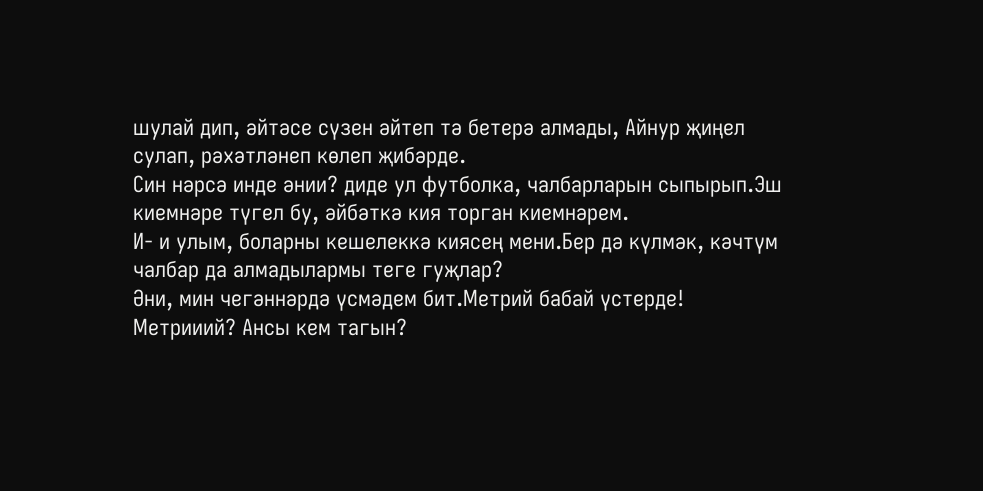шулай дип, әйтәсе сүзен әйтеп тә бетерә алмады, Айнур җиңел сулап, рәхәтләнеп көлеп җибәрде.
Син нәрсә инде әнии? диде ул футболка, чалбарларын сыпырып.Эш киемнәре түгел бу, әйбәткә кия торган киемнәрем.
И- и улым, боларны кешелеккә киясең мени.Бер дә күлмәк, кәчтүм чалбар да алмадылармы теге гуҗлар?
Әни, мин чегәннәрдә үсмәдем бит.Метрий бабай үстерде!
Метрииий? Ансы кем тагын?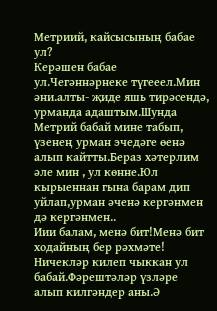Метриий, кайсысының бабае ул?
Керәшен бабае ул.Чегәннәрнеке түгееел.Мин әни.алты- җиде яшь тирәсендә, урманда адаштым.Шунда Метрий бабай мине табып, үзенең урман эчедәге өенә алып кайтты.Бераз хәтерлим әле мин , ул көнне.Юл кырыеннан гына барам дип уйлап,урман әченә кергәнмен дә кергәнмен..
Иии балам, менә бит!Менә бит ходайның бер рәхмәте!
Ничекләр килеп чыккан ул бабай.Фәрештәләр үзләре алып килгәндер аны.Ә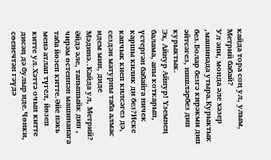кайда тора соң ул, улым, Метрий бабай?
Ул әни, монда әле хәзер ,машинада утыра.Курыктык без.Болар безгә кирәкми дип әйтсәгез, нишләрбез дип курыктык.
Эх, Айнур Айнур! Үземнең балама, аны коткарып, үстергән бабайга ничек каршы килик ди без?Иске капчык киеп килсәгез дә, сездән матурны таба алмас идем мин, диде Мәдинә..Кайда ул, Метрий? Әйдә әле, танышыйк дип , чирәм өстеннән машинанага таба йөзеп китте.Әйе нәкь менә атлап түгел, йөзеп китте ул.Хәттә очып китте дисәң дә булыр иде.Чөнки, сөенечтән гәүдә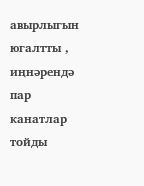авырлыгын югалтты , иңнәрендә пар канатлар тойды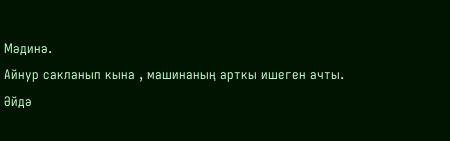Мәдинә.
Айнур сакланып кына , машинаның арткы ишеген ачты.
Әйдә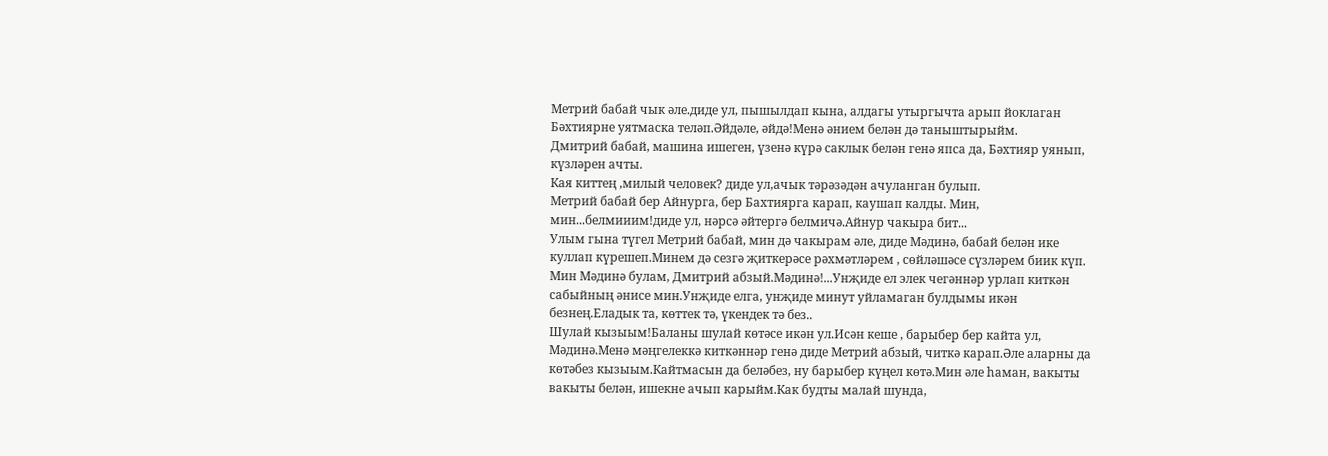Метрий бабай чык әле.диде ул, пышылдап кына, алдагы утыргычта арып йоклаган Бәхтиярне уятмаска теләп.Әйдәле, әйдә!Менә әнием белән дә таныштырыйм.
Дмитрий бабай, машина ишеген, үзенә күрә саклык белән генә япса да, Бәхтияр уянып, күзләрен ачты.
Кая киттең ,милый человек? диде ул,ачык тәрәзәдән ачуланган булып.
Метрий бабай бер Айнурга, бер Бахтиярга карап, каушап калды. Мин, мин...белмииим!диде ул, нәрсә әйтергә белмичә.Айнур чакыра бит...
Улым гына түгел Метрий бабай, мин дә чакырам әле, диде Мәдинә, бабай белән ике куллап күрешеп.Минем дә сезгә җиткерәсе рәхмәтләрем , сөйләшәсе сүзләрем биик күп.
Мин Мәдинә булам, Дмитрий абзый.Мәдинә!...Унҗиде ел элек чегәннәр урлап киткән сабыйның әнисе мин.Унҗиде елга, унҗиде минут уйламаган булдымы икән безнең.Еладык та, көттек тә, үкендек тә без..
Шулай кызыым!Баланы шулай көтәсе икән ул.Исән кеше , барыбер бер кайта ул, Мәдинә.Менә мәңгелеккә киткәннәр генә диде Метрий абзый, читкә карап.Әле аларны да көтәбез кызыым.Кайтмасын да беләбез, ну барыбер күңел көтә.Мин әле һаман, вакыты вакыты белән, ишекне ачып карыйм.Как будты малай шунда,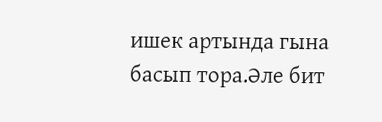ишек артында гына басып тора.Әле бит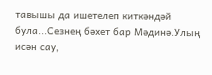тавышы да ишетелеп киткәндәй була...Сезнең бәхет бар Мәдинә.Улың исән сау,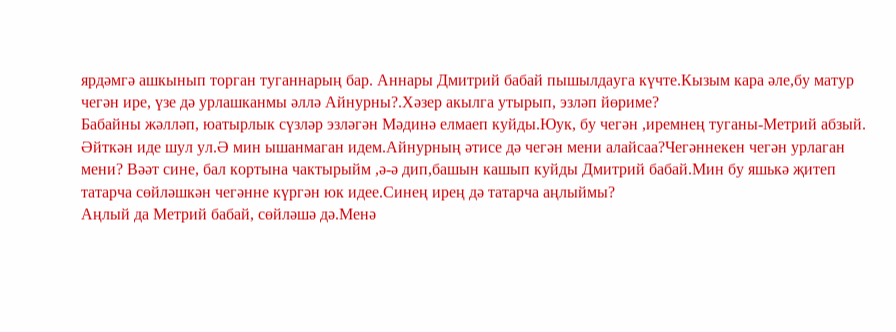ярдәмгә ашкынып торган туганнарың бар. Аннары Дмитрий бабай пышылдауга күчте.Кызым кара әле,бу матур чегән ире, үзе дә урлашканмы әллә Айнурны?.Хәзер акылга утырып, эзләп йөриме?
Бабайны жәлләп, юатырлык сүзләр эзләгән Мәдинә елмаеп куйды.Юук, бу чегән ,иремнең туганы-Метрий абзый.
Әйткән иде шул ул.Ә мин ышанмаган идем.Айнурның әтисе дә чегән мени алайсаа?Чегәннекен чегән урлаган мени? Вәәт сине, бал кортына чактырыйм ,ә-ә дип,башын кашып куйды Дмитрий бабай.Мин бу яшькә җитеп татарча сөйләшкән чегәнне күргән юк идее.Синең ирең дә татарча аңлыймы?
Аңлый да Метрий бабай, сөйләшә дә.Менә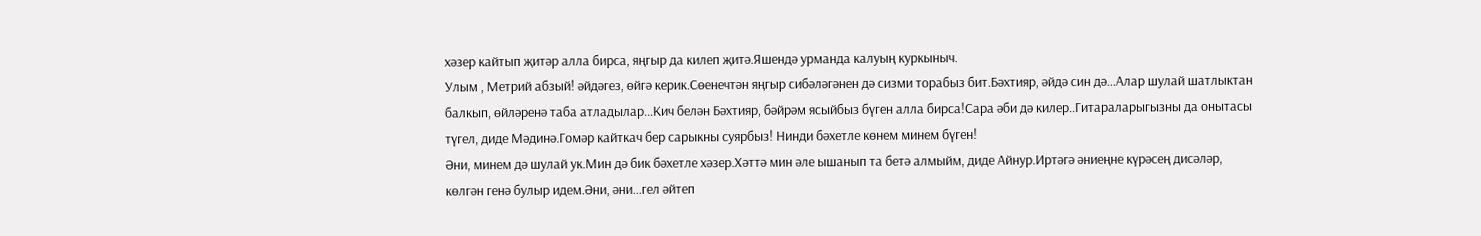хәзер кайтып җитәр алла бирса, яңгыр да килеп җитә.Яшендә урманда калуың куркыныч.
Улым , Метрий абзый! әйдәгез, өйгә керик.Сөенечтән яңгыр сибәләгәнен дә сизми торабыз бит.Бәхтияр, әйдә син дә...Алар шулай шатлыктан балкып, өйләренә таба атладылар...Кич белән Бәхтияр, бәйрәм ясыйбыз бүген алла бирса!Сара әби дә килер..Гитараларыгызны да онытасы түгел, диде Мәдинә.Гомәр кайткач бер сарыкны суярбыз! Нинди бәхетле көнем минем бүген!
Әни, минем дә шулай ук.Мин дә бик бәхетле хәзер.Хәттә мин әле ышанып та бетә алмыйм, диде Айнур.Иртәгә әниеңне күрәсең дисәләр, көлгән генә булыр идем.Әни, әни...гел әйтеп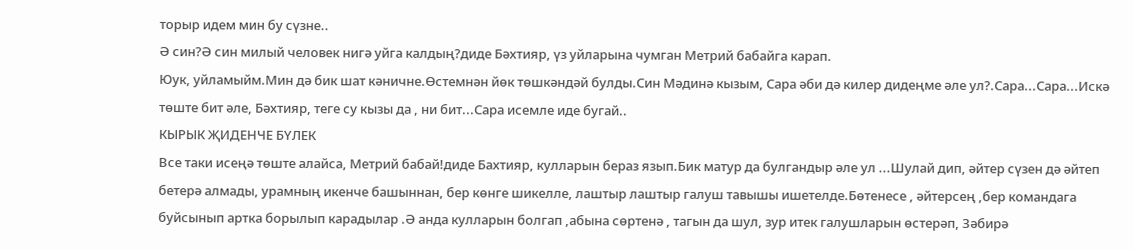торыр идем мин бу сүзне..
Ә син?Ә син милый человек нигә уйга калдың?диде Бәхтияр, үз уйларына чумган Метрий бабайга карап.
Юук, уйламыйм.Мин дә бик шат кәничне.Өстемнән йөк төшкәндәй булды.Син Мәдинә кызым, Сара әби дә килер дидеңме әле ул?.Сара...Сара...Искә төште бит әле, Бәхтияр, теге су кызы да , ни бит...Сара исемле иде бугай..
КЫРЫК ҖИДЕНЧЕ БҮЛЕК
Все таки исеңә төште алайса, Метрий бабай!диде Бахтияр, кулларын бераз язып.Бик матур да булгандыр әле ул ...Шулай дип, әйтер сүзен дә әйтеп бетерә алмады, урамның икенче башыннан, бер көнге шикелле, лаштыр лаштыр галуш тавышы ишетелде.Бөтенесе , әйтерсең ,бер командага буйсынып артка борылып карадылар .Ә анда кулларын болгап ,абына сөртенә , тагын да шул, зур итек галушларын өстерәп, Зәбирә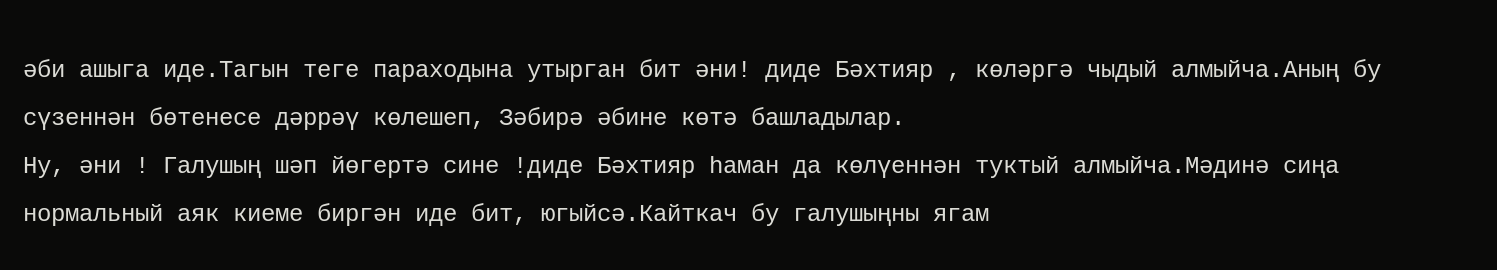әби ашыга иде.Тагын теге параходына утырган бит әни! диде Бәхтияр , көләргә чыдый алмыйча.Аның бу сүзеннән бөтенесе дәррәү көлешеп, Зәбирә әбине көтә башладылар.
Ну, әни ! Галушың шәп йөгертә сине !диде Бәхтияр һаман да көлүеннән туктый алмыйча.Мәдинә сиңа нормальный аяк киеме биргән иде бит, югыйсә.Кайткач бу галушыңны ягам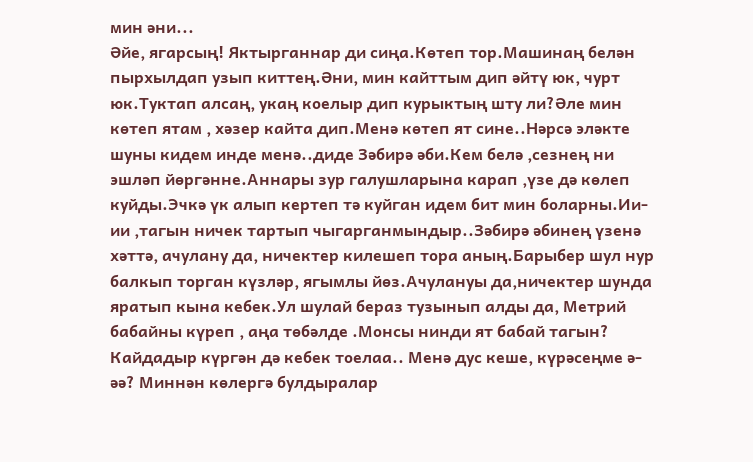мин әни...
Әйе, ягарсың! Яктырганнар ди сиңа.Көтеп тор.Машинаң белән пырхылдап узып киттең.Әни, мин кайттым дип әйтү юк, чурт юк.Туктап алсаң, укаң коелыр дип курыктың шту ли?Әле мин көтеп ятам , хәзер кайта дип.Менә көтеп ят сине..Нәрсә эләкте шуны кидем инде менә..диде Зәбирә әби.Кем белә ,сезнең ни эшләп йөргәнне.Аннары зур галушларына карап ,үзе дә көлеп куйды.Эчкә үк алып кертеп тә куйган идем бит мин боларны.Ии-ии ,тагын ничек тартып чыгарганмындыр..Зәбирә әбинең үзенә хәттә, ачулану да, ничектер килешеп тора аның.Барыбер шул нур балкып торган күзләр, ягымлы йөз.Ачулануы да,ничектер шунда яратып кына кебек.Ул шулай бераз тузынып алды да, Метрий бабайны күреп , аңа төбәлде .Монсы нинди ят бабай тагын? Кайдадыр күргән дә кебек тоелаа.. Менә дус кеше, күрәсеңме ә-әә? Миннән көлергә булдыралар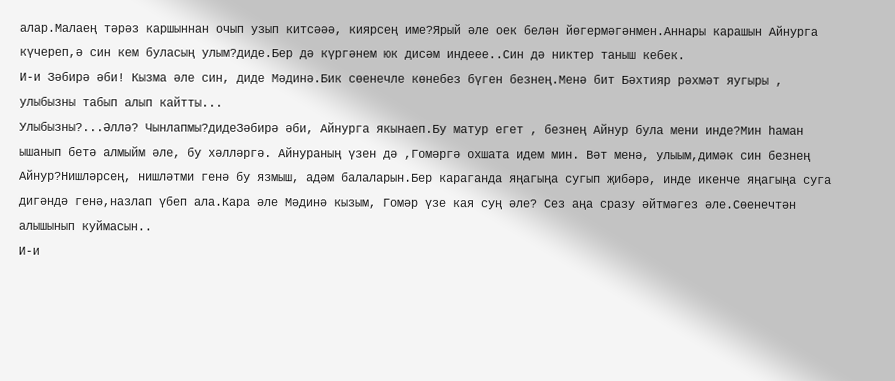алар.Малаең тәрәз каршыннан очып узып китсәәә, киярсең име?Ярый әле оек белән йөгермәгәнмен.Аннары карашын Айнурга күчереп,ә син кем буласың улым?диде.Бер дә күргәнем юк дисәм индеее..Син дә никтер таныш кебек.
И-и Зәбирә әби! Кызма әле син, диде Мәдинә.Бик сөенечле көнебез бүген безнең.Менә бит Бәхтияр рәхмәт яугыры , улыбызны табып алып кайтты...
Улыбызны?...Әллә? Чынлапмы?дидеЗәбирә әби, Айнурга якынаеп.Бу матур егет , безнең Айнур була мени инде?Мин һаман ышанып бетә алмыйм әле, бу хәлләргә. Айнураның үзен дә ,Гомәргә охшата идем мин. Вәт менә, улыым,димәк син безнең Айнур?Нишләрсең, нишләтми генә бу язмыш, адәм балаларын.Бер караганда яңагыңа сугып җибәрә, инде икенче яңагыңа суга дигәндә генә,назлап үбеп ала.Кара әле Мәдинә кызым, Гомәр үзе кая суң әле? Сез аңа сразу әйтмәгез әле.Сөенечтән алышынып куймасын..
И-и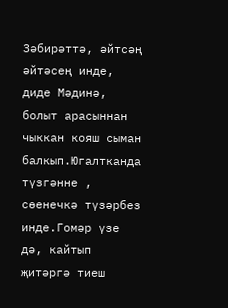Зәбирәттә, әйтсәң әйтәсең инде, диде Мәдинә, болыт арасыннан чыккан кояш сыман балкып.Югалтканда түзгәнне , сөенечкә түзәрбез инде.Гомәр үзе дә, кайтып җитәргә тиеш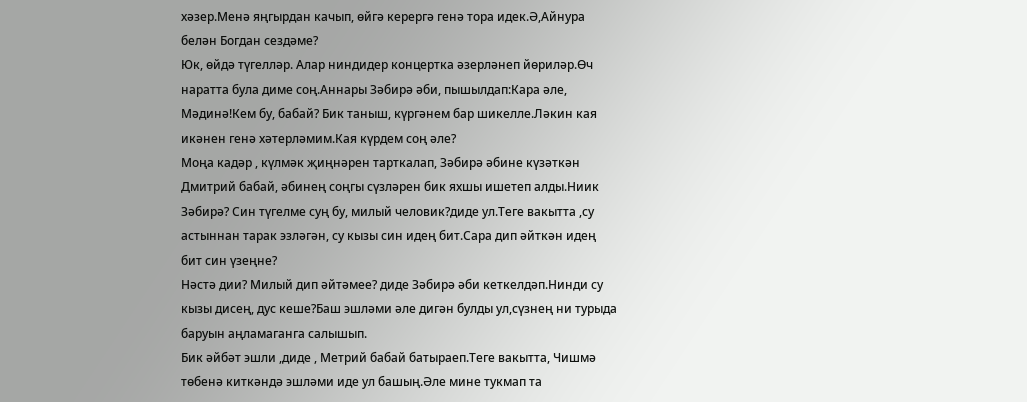хәзер.Менә яңгырдан качып, өйгә керергә генә тора идек.Ә,Айнура белән Богдан сездәме?
Юк, өйдә түгелләр. Алар ниндидер концертка әзерләнеп йөриләр.Өч наратта була диме соң.Аннары Зәбирә әби, пышылдап:Кара әле, Мәдинә!Кем бу, бабай? Бик таныш, күргәнем бар шикелле.Ләкин кая икәнен генә хәтерләмим.Кая күрдем соң әле?
Моңа кадәр , күлмәк җиңнәрен тарткалап, Зәбирә әбине күзәткән Дмитрий бабай, әбинең соңгы сүзләрен бик яхшы ишетеп алды.Ниик Зәбирә? Син түгелме суң бу, милый человик?диде ул.Теге вакытта ,су астыннан тарак эзләгән, су кызы син идең бит.Сара дип әйткән идең бит син үзеңне?
Нәстә дии? Милый дип әйтәмее? диде Зәбирә әби кеткелдәп.Нинди су кызы дисең, дус кеше?Баш эшләми әле дигән булды ул,сүзнең ни турыда баруын аңламаганга салышып.
Бик әйбәт эшли ,диде , Метрий бабай батыраеп.Теге вакытта, Чишмә төбенә киткәндә эшләми иде ул башың.Әле мине тукмап та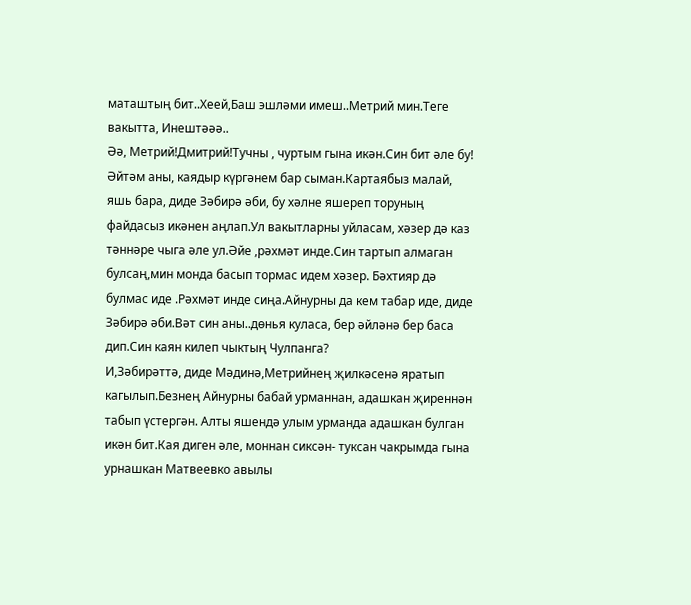маташтың бит..Хеей,Баш эшләми имеш..Метрий мин.Теге вакытта, Инештәәә..
Әә, Метрий!Дмитрий!Тучны , чуртым гына икән.Син бит әле бу! Әйтәм аны, каядыр күргәнем бар сыман.Картаябыз малай, яшь бара, диде Зәбирә әби, бу хәлне яшереп торуның файдасыз икәнен аңлап.Ул вакытларны уйласам, хәзер дә каз тәннәре чыга әле ул.Әйе ,рәхмәт инде.Син тартып алмаган булсаң,мин монда басып тормас идем хәзер. Бәхтияр дә булмас иде .Рәхмәт инде сиңа.Айнурны да кем табар иде, диде Зәбирә әби.Вәт син аны..дөнья куласа, бер әйләнә бер баса дип.Син каян килеп чыктың Чулпанга?
И,Зәбирәттә, диде Мәдинә,Метрийнең җилкәсенә яратып кагылып.Безнең Айнурны бабай урманнан, адашкан җиреннән табып үстергән. Алты яшендә улым урманда адашкан булган икән бит.Кая диген әле, моннан сиксән- туксан чакрымда гына урнашкан Матвеевко авылы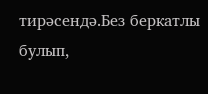тирәсендә.Без беркатлы булып,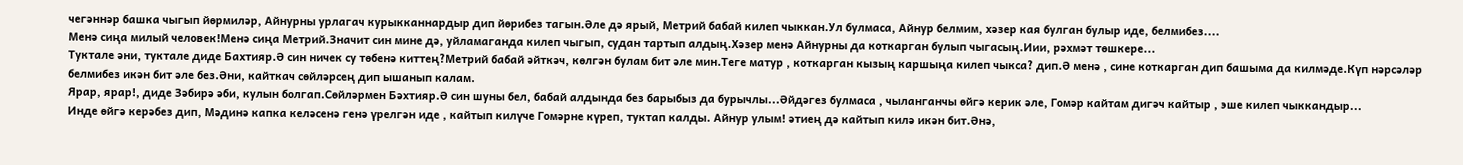чегәннәр башка чыгып йөрмиләр, Айнурны урлагач курыкканнардыр дип йөрибез тагын.Әле дә ярый, Метрий бабай килеп чыккан.Ул булмаса, Айнур белмим, хәзер кая булган булыр иде, белмибез....
Менә сиңа милый человек!Менә сиңа Метрий.Значит син мине дә, уйламаганда килеп чыгып, судан тартып алдың.Хәзер менә Айнурны да коткарган булып чыгасың.Иии, рәхмәт төшкере...
Туктале әни, туктале диде Бахтияр.Ә син ничек су төбенә киттең?Метрий бабай әйткәч, көлгән булам бит әле мин.Теге матур , коткарган кызың каршыңа килеп чыкса? дип.Ә менә , сине коткарган дип башыма да килмәде.Күп нәрсәләр белмибез икән бит әле без.Әни, кайткач сөйләрсең дип ышанып калам.
Ярар, ярар!, диде Зәбирә әби, кулын болгап.Сөйләрмен Бәхтияр.Ә син шуны бел, бабай алдында без барыбыз да бурычлы...Әйдәгез булмаса , чыланганчы өйгә керик әле, Гомәр кайтам дигәч кайтыр , эше килеп чыккандыр...
Инде өйгә керәбез дип, Мәдинә капка келәсенә генә үрелгән иде , кайтып килүче Гомәрне күреп, туктап калды. Айнур улым! әтиең дә кайтып килә икән бит.Әнә,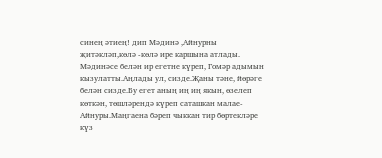синең әтиең! дип Мәдинә ,Айнурны җитәкләп,көлә -көлә ире каршына атлады.
Мәдинәсе белән ир егетне күреп, Гомәр адымын кызулатты.Аңлады ул, сизде.Җаны тәне, йөрәге белән сизде.Бу егет аның иң иң якын, өзелеп көткән, төшләрендә күреп саташкан малае-Айнуры.Маңгаена бәреп чыккан тир бөртекләре күз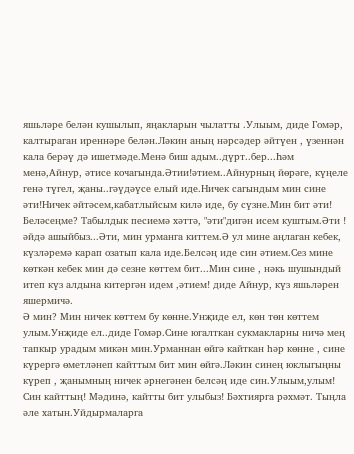яшьләре белән кушылып, яңакларын чылатты .Улыым, диде Гомәр, калтыраган иреннәре белән.Ләкин аның нәрсәдер әйтүен , үзеннән кала берәү дә ишетмәде.Менә биш адым..дүрт..бер...Һәм менә,Айнур, әтисе кочагында.Әтии!әтием..Айнурның йөрәге, күңеле генә түгел, җаны..гәүдәүсе елый иде.Ничек сагындым мин сине әти!Ничек әйтәсем,кабатлыйсым килә иде, бу сүзне.Мин бит әти! Беләсеңме? Табылдык песиемә хәттә, "әти"дигән исем куштым.Әти ! әйдә ашыйбыз...Әти, мин урманга киттем.Ә ул мине аңлаган кебек, күзләремә карап озатып кала иде.Белсәң иде син әтием.Сез мине көткән кебек мин дә сезне көттем бит...Мин сине , нәкь шушындый итеп күз алдына китергән идем ,әтием! диде Айнур, күз яшьләрен яшермичә.
Ә мин? Мин ничек көттем бу көнне.Унҗиде ел, көн төн көттем улым.Унҗиде ел..диде Гомәр.Сине югалткан сукмакларны ничә мең тапкыр урадым микән мин.Урманнан өйгә кайткан һәр көнне , сине күрергә өметләнеп кайттым бит мин өйгә.Ләкин синең юклыгыңны күреп , җанымның ничек әрнегәнен белсәң иде син.Улыым,улым! Син кайттың! Мәдинә, кайтты бит улыбыз! Бәхтиярга рәхмәт. Тыңла әле хатын.Уйдырмаларга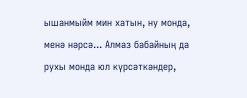ышанмыйм мин хатын, ну монда, менә нәрсә... Алмаз бабайның да рухы монда юл күрсәткәндер,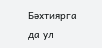Бәхтиярга да ул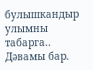булышкандыр улымны табарга..
Дәвамы бар.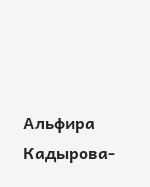Альфира Кадырова-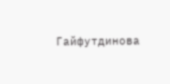Гайфутдинова